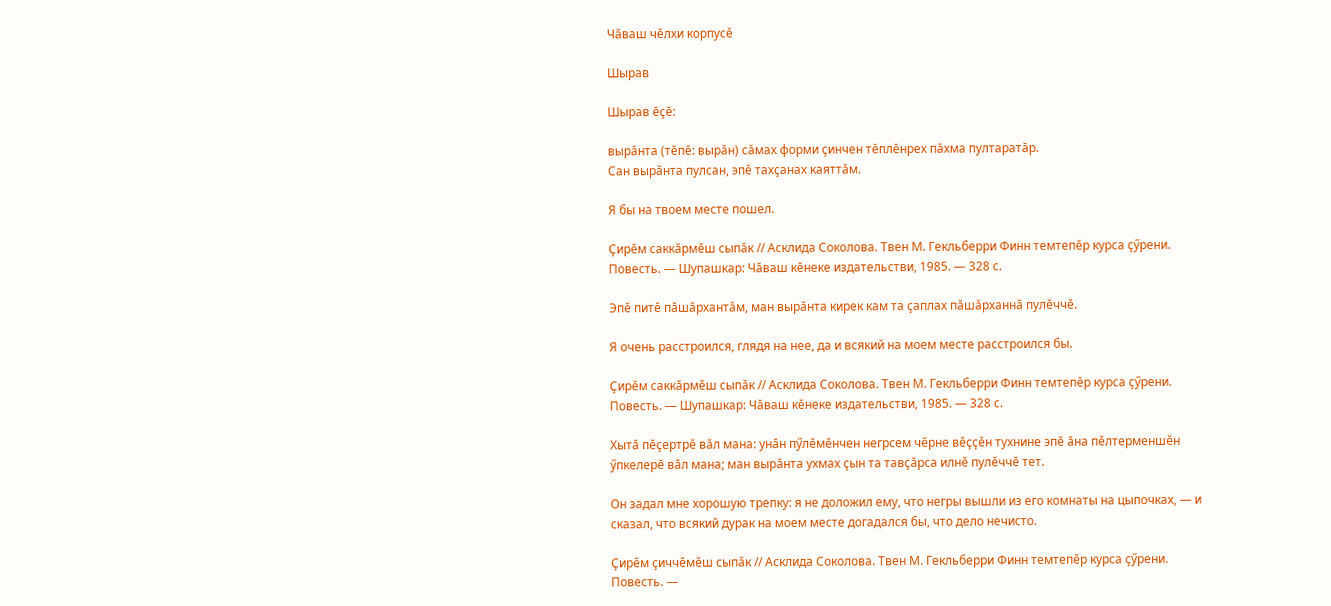Чӑваш чӗлхи корпусӗ

Шырав

Шырав ĕçĕ:

вырӑнта (тĕпĕ: вырӑн) сăмах форми çинчен тĕплĕнрех пăхма пултаратăр.
Сан вырӑнта пулсан, эпӗ тахҫанах каяттӑм.

Я бы на твоем месте пошел.

Ҫирӗм саккӑрмӗш сыпӑк // Асклида Соколова. Твен М. Гекльберри Финн темтепӗр курса ҫӳрени. Повесть. — Шупашкар: Чӑваш кӗнеке издательстви, 1985. — 328 с.

Эпӗ питӗ пӑшӑрхантӑм, ман вырӑнта кирек кам та ҫаплах пӑшӑрханнӑ пулӗччӗ.

Я очень расстроился, глядя на нее, да и всякий на моем месте расстроился бы.

Ҫирӗм саккӑрмӗш сыпӑк // Асклида Соколова. Твен М. Гекльберри Финн темтепӗр курса ҫӳрени. Повесть. — Шупашкар: Чӑваш кӗнеке издательстви, 1985. — 328 с.

Хытӑ пӗҫертрӗ вӑл мана: унӑн пӳлӗмӗнчен негрсем чӗрне вӗҫҫӗн тухнине эпӗ ӑна пӗлтерменшӗн ӳпкелерӗ вӑл мана; ман вырӑнта ухмах ҫын та тавҫӑрса илнӗ пулӗччӗ тет.

Он задал мне хорошую трепку: я не доложил ему, что негры вышли из его комнаты на цыпочках, — и сказал, что всякий дурак на моем месте догадался бы, что дело нечисто.

Ҫирӗм ҫиччӗмӗш сыпӑк // Асклида Соколова. Твен М. Гекльберри Финн темтепӗр курса ҫӳрени. Повесть. —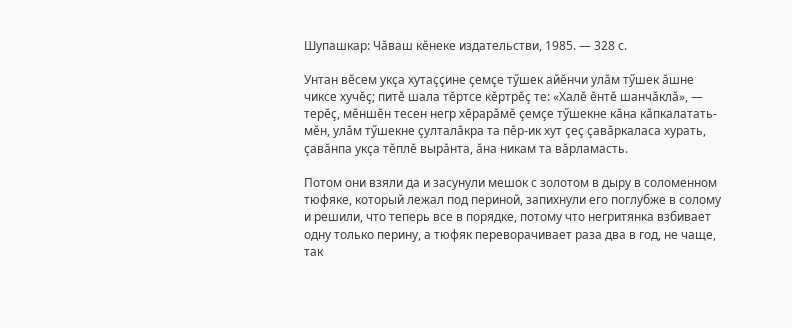Шупашкар: Чӑваш кӗнеке издательстви, 1985. — 328 с.

Унтан вӗсем укҫа хутаҫҫине ҫемҫе тӳшек айӗнчи улӑм тӳшек ӑшне чиксе хучӗҫ; питӗ шала тӗртсе кӗртрӗҫ те: «Халӗ ӗнтӗ шанчӑклӑ», — терӗҫ, мӗншӗн тесен негр хӗрарӑмӗ ҫемҫе тӳшекне кӑна кӑпкалатать-мӗн, улӑм тӳшекне ҫулталӑкра та пӗр-ик хут ҫеҫ ҫавӑркаласа хурать, ҫавӑнпа укҫа тӗплӗ вырӑнта, ӑна никам та вӑрламасть.

Потом они взяли да и засунули мешок с золотом в дыру в соломенном тюфяке, который лежал под периной, запихнули его поглубже в солому и решили, что теперь все в порядке, потому что негритянка взбивает одну только перину, а тюфяк переворачивает раза два в год, не чаще, так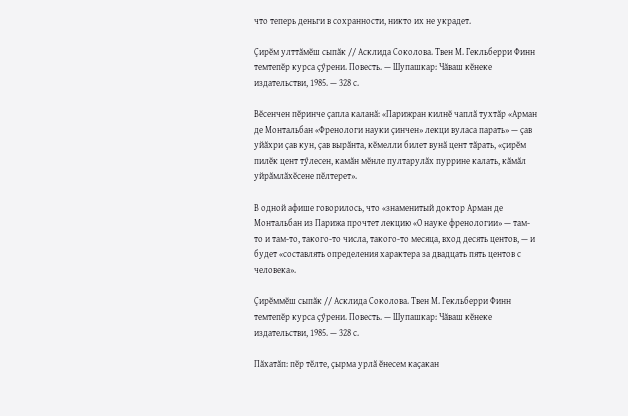что теперь деньги в сохранности, никто их не украдет.

Ҫирӗм улттӑмӗш сыпӑк // Асклида Соколова. Твен М. Гекльберри Финн темтепӗр курса ҫӳрени. Повесть. — Шупашкар: Чӑваш кӗнеке издательстви, 1985. — 328 с.

Вӗсенчен пӗринче ҫапла каланӑ: «Парижран килнӗ чаплӑ тухтӑр «Арман де Монтальбан «Френологи науки ҫинчен» лекци вуласа парать» — ҫав уйӑхри ҫав кун, ҫав вырӑнта, кӗмелли билет вунӑ цент тӑрать, «ҫирӗм пилӗк цент тӳлесен, камӑн мӗнле пултарулӑх пуррине калать, кӑмӑл уйрӑмлӑхӗсене пӗлтерет».

В одной афише говорилось, что «знаменитый доктор Арман де Монтальбан из Парижа прочтет лекцию «О науке френологии» — там-то и там-то, такого-то числа, такого-то месяца, вход десять центов, — и будет «составлять определения характера за двадцать пять центов с человека».

Ҫирӗммӗш сыпӑк // Асклида Соколова. Твен М. Гекльберри Финн темтепӗр курса ҫӳрени. Повесть. — Шупашкар: Чӑваш кӗнеке издательстви, 1985. — 328 с.

Пӑхатӑп: пӗр тӗлте, ҫырма урлӑ ӗнесем каҫакан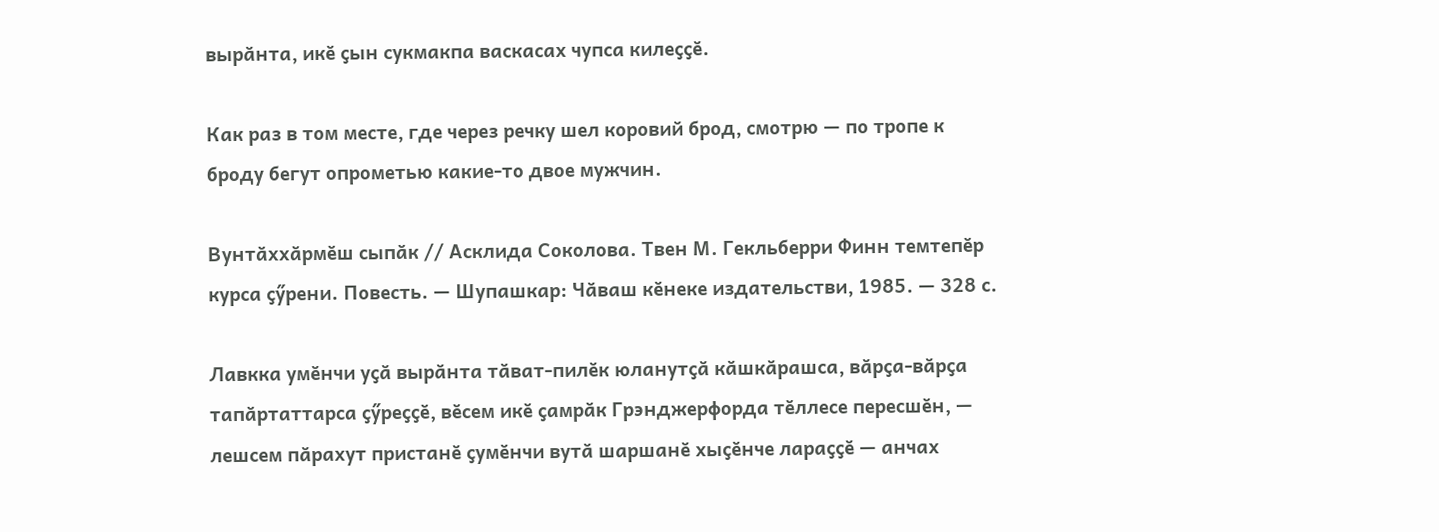вырӑнта, икӗ ҫын сукмакпа васкасах чупса килеҫҫӗ.

Как раз в том месте, где через речку шел коровий брод, смотрю — по тропе к броду бегут опрометью какие-то двое мужчин.

Вунтӑххӑрмӗш сыпӑк // Асклида Соколова. Твен М. Гекльберри Финн темтепӗр курса ҫӳрени. Повесть. — Шупашкар: Чӑваш кӗнеке издательстви, 1985. — 328 с.

Лавкка умӗнчи уҫӑ вырӑнта тӑват-пилӗк юланутҫӑ кӑшкӑрашса, вӑрҫа-вӑрҫа тапӑртаттарса ҫӳреҫҫӗ, вӗсем икӗ ҫамрӑк Грэнджерфорда тӗллесе пересшӗн, — лешсем пӑрахут пристанӗ ҫумӗнчи вутӑ шаршанӗ хыҫӗнче лараҫҫӗ — анчах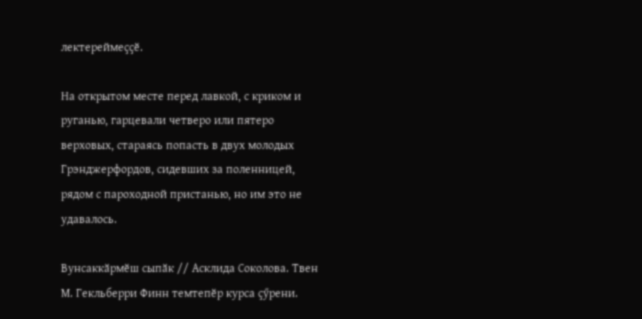лектереймеҫҫӗ.

На открытом месте перед лавкой, с криком и руганью, гарцевали четверо или пятеро верховых, стараясь попасть в двух молодых Грэнджерфордов, сидевших за поленницей, рядом с пароходной пристанью, но им это не удавалось.

Вунсаккӑрмӗш сыпӑк // Асклида Соколова. Твен М. Гекльберри Финн темтепӗр курса ҫӳрени.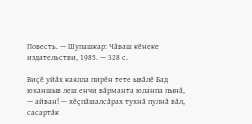Повесть. — Шупашкар: Чӑваш кӗнеке издательстви, 1985. — 328 с.

Виҫӗ уйӑх каялла пирӗн тете ывӑлӗ Бад юханшыв леш енчи вӑрманта юланпа пынӑ, — айван! — хӗҫпӑшалсӑрах тухнӑ пулнӑ вӑл, сасартӑк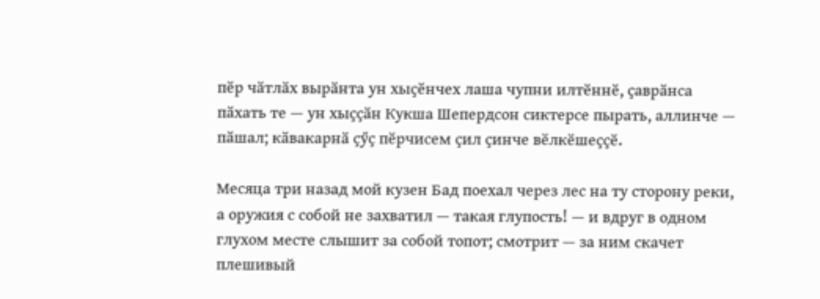пӗр чӑтлӑх вырӑнта ун хыҫӗнчех лаша чупни илтӗннӗ, ҫаврӑнса пӑхать те — ун хыҫҫӑн Кукша Шепердсон сиктерсе пырать, аллинче — пӑшал; кӑвакарнӑ ҫӳҫ пӗрчисем ҫил ҫинче вӗлкӗшеҫҫӗ.

Месяца три назад мой кузен Бад поехал через лес на ту сторону реки, а оружия с собой не захватил — такая глупость! — и вдруг в одном глухом месте слышит за собой топот; смотрит — за ним скачет плешивый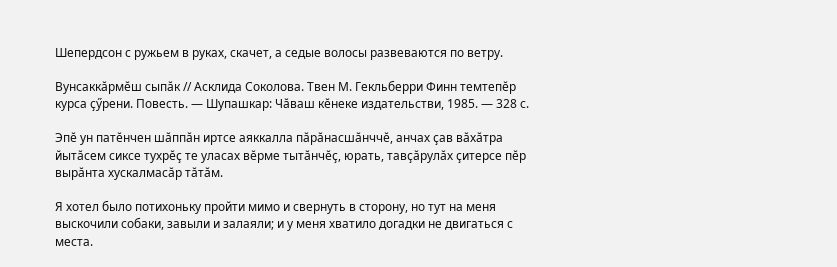Шепердсон с ружьем в руках, скачет, а седые волосы развеваются по ветру.

Вунсаккӑрмӗш сыпӑк // Асклида Соколова. Твен М. Гекльберри Финн темтепӗр курса ҫӳрени. Повесть. — Шупашкар: Чӑваш кӗнеке издательстви, 1985. — 328 с.

Эпӗ ун патӗнчен шӑппӑн иртсе аяккалла пӑрӑнасшӑнччӗ, анчах ҫав вӑхӑтра йытӑсем сиксе тухрӗҫ те уласах вӗрме тытӑнчӗҫ, юрать, тавҫӑрулӑх ҫитерсе пӗр вырӑнта хускалмасӑр тӑтӑм.

Я хотел было потихоньку пройти мимо и свернуть в сторону, но тут на меня выскочили собаки, завыли и залаяли; и у меня хватило догадки не двигаться с места.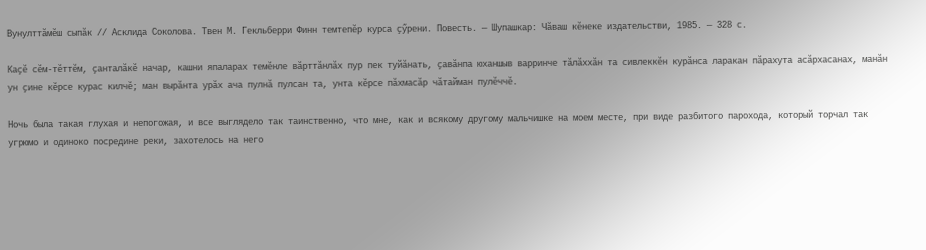Вунулттӑмӗш сыпӑк // Асклида Соколова. Твен М. Гекльберри Финн темтепӗр курса ҫӳрени. Повесть. — Шупашкар: Чӑваш кӗнеке издательстви, 1985. — 328 с.

Каҫӗ сӗм-тӗттӗм, ҫанталӑкӗ начар, кашни япаларах темӗнле вӑрттӑнлӑх пур пек туйӑнать, ҫавӑнпа юханшыв варринче тӑлӑххӑн та сивлеккӗн курӑнса ларакан пӑрахута асӑрхасанах, манӑн ун ҫине кӗрсе курас килчӗ; ман вырӑнта урӑх ача пулнӑ пулсан та, унта кӗрсе пӑхмасӑр чӑтайман пулӗччӗ.

Ночь была такая глухая и непогожая, и все выглядело так таинственно, что мне, как и всякому другому мальчишке на моем месте, при виде разбитого парохода, который торчал так угрюмо и одиноко посредине реки, захотелось на него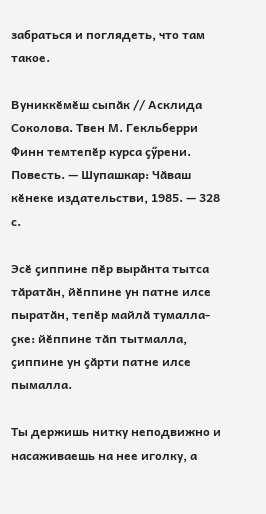забраться и поглядеть, что там такое.

Вуниккӗмӗш сыпӑк // Асклида Соколова. Твен М. Гекльберри Финн темтепӗр курса ҫӳрени. Повесть. — Шупашкар: Чӑваш кӗнеке издательстви, 1985. — 328 с.

Эсӗ ҫиппине пӗр вырӑнта тытса тӑратӑн, йӗппине ун патне илсе пыратӑн, тепӗр майлӑ тумалла-ҫке: йӗппине тӑп тытмалла, ҫиппине ун ҫӑрти патне илсе пымалла.

Ты держишь нитку неподвижно и насаживаешь на нее иголку, а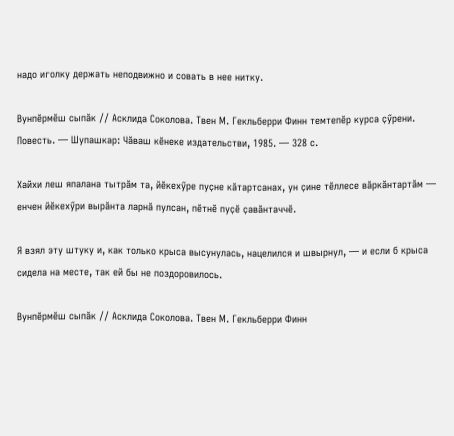надо иголку держать неподвижно и совать в нее нитку.

Вунпӗрмӗш сыпӑк // Асклида Соколова. Твен М. Гекльберри Финн темтепӗр курса ҫӳрени. Повесть. — Шупашкар: Чӑваш кӗнеке издательстви, 1985. — 328 с.

Хайхи леш япалана тытрӑм та, йӗкехӳре пуҫне кӑтартсанах, ун ҫине тӗллесе вӑркӑнтартӑм — енчен йӗкехӳри вырӑнта ларнӑ пулсан, пӗтнӗ пуҫӗ ҫавӑнтаччӗ.

Я взял эту штуку и, как только крыса высунулась, нацелился и швырнул, — и если б крыса сидела на месте, так ей бы не поздоровилось.

Вунпӗрмӗш сыпӑк // Асклида Соколова. Твен М. Гекльберри Финн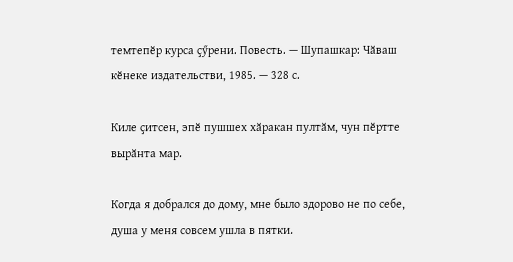темтепӗр курса ҫӳрени. Повесть. — Шупашкар: Чӑваш кӗнеке издательстви, 1985. — 328 с.

Киле ҫитсен, эпӗ пушшех хӑракан пултӑм, чун пӗртте вырӑнта мар.

Когда я добрался до дому, мне было здорово не по себе, душа у меня совсем ушла в пятки.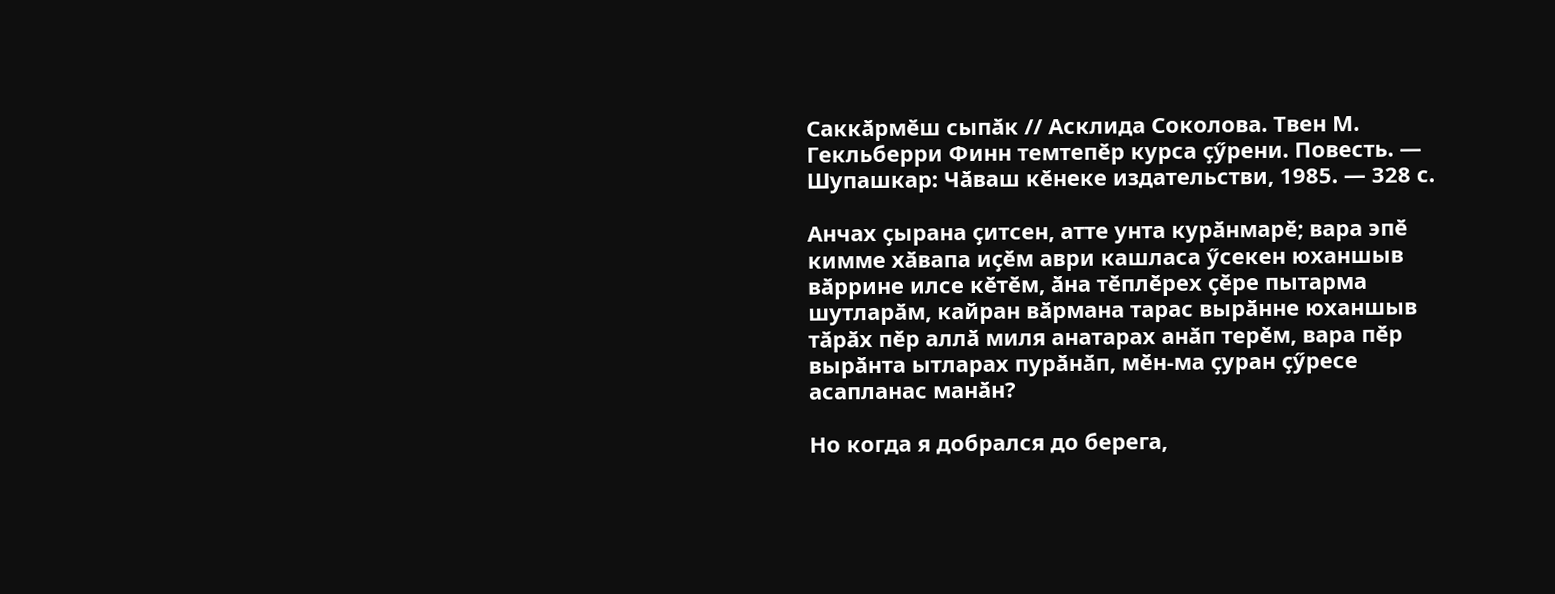Саккӑрмӗш сыпӑк // Асклида Соколова. Твен М. Гекльберри Финн темтепӗр курса ҫӳрени. Повесть. — Шупашкар: Чӑваш кӗнеке издательстви, 1985. — 328 с.

Анчах ҫырана ҫитсен, атте унта курӑнмарӗ; вара эпӗ кимме хӑвапа иҫӗм аври кашласа ӳсекен юханшыв вӑррине илсе кӗтӗм, ӑна тӗплӗрех ҫӗре пытарма шутларӑм, кайран вӑрмана тарас вырӑнне юханшыв тӑрӑх пӗр аллӑ миля анатарах анӑп терӗм, вара пӗр вырӑнта ытларах пурӑнӑп, мӗн-ма ҫуран ҫӳресе асапланас манӑн?

Но когда я добрался до берега,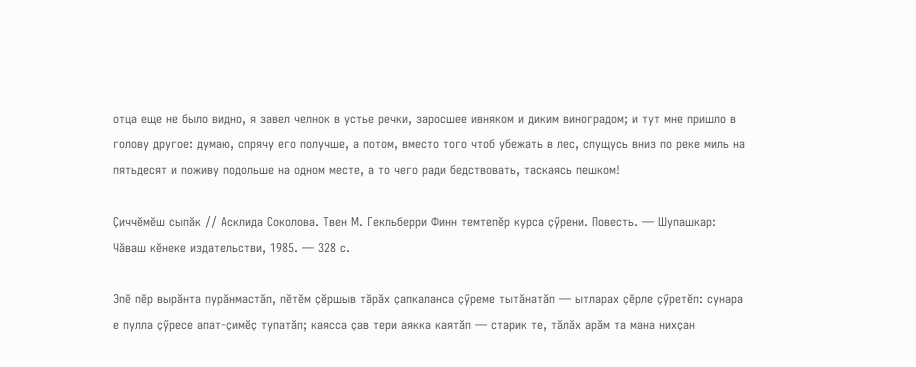отца еще не было видно, я завел челнок в устье речки, заросшее ивняком и диким виноградом; и тут мне пришло в голову другое: думаю, спрячу его получше, а потом, вместо того чтоб убежать в лес, спущусь вниз по реке миль на пятьдесят и поживу подольше на одном месте, а то чего ради бедствовать, таскаясь пешком!

Ҫиччӗмӗш сыпӑк // Асклида Соколова. Твен М. Гекльберри Финн темтепӗр курса ҫӳрени. Повесть. — Шупашкар: Чӑваш кӗнеке издательстви, 1985. — 328 с.

Эпӗ пӗр вырӑнта пурӑнмастӑп, пӗтӗм ҫӗршыв тӑрӑх ҫапкаланса ҫӳреме тытӑнатӑп — ытларах ҫӗрле ҫӳретӗп: сунара е пулла ҫӳресе апат-ҫимӗҫ тупатӑп; каясса ҫав тери аякка каятӑп — старик те, тӑлӑх арӑм та мана нихҫан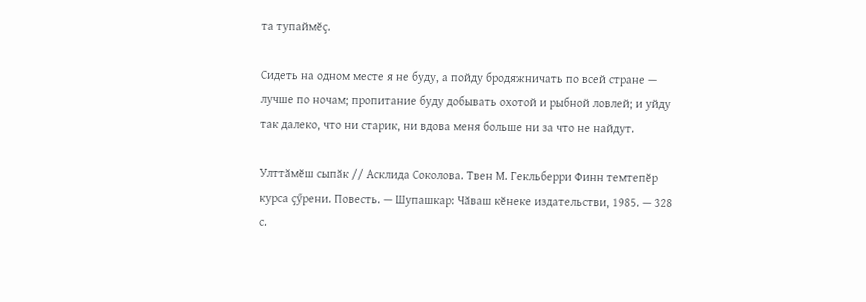та тупаймӗҫ.

Сидеть на одном месте я не буду, а пойду бродяжничать по всей стране — лучше по ночам; пропитание буду добывать охотой и рыбной ловлей; и уйду так далеко, что ни старик, ни вдова меня больше ни за что не найдут.

Улттӑмӗш сыпӑк // Асклида Соколова. Твен М. Гекльберри Финн темтепӗр курса ҫӳрени. Повесть. — Шупашкар: Чӑваш кӗнеке издательстви, 1985. — 328 с.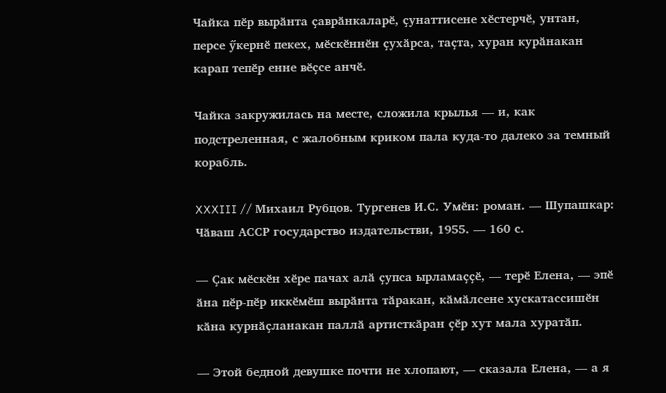Чайка пӗр вырӑнта ҫаврӑнкаларӗ, ҫунаттисене хӗстерчӗ, унтан, персе ӳкернӗ пекех, мӗскӗннӗн ҫухӑрса, таҫта, хуран курӑнакан карап тепӗр енне вӗҫсе анчӗ.

Чайка закружилась на месте, сложила крылья — и, как подстреленная, с жалобным криком пала куда-то далеко за темный корабль.

XXXIII // Михаил Рубцов. Тургенев И.С. Умӗн: роман. — Шупашкар: Чӑваш АССР государство издательстви, 1955. — 160 с.

— Ҫак мӗскӗн хӗре пачах алӑ ҫупса ырламаҫҫӗ, — терӗ Елена, — эпӗ ӑна пӗр-пӗр иккӗмӗш вырӑнта тӑракан, кӑмӑлсене хускатассишӗн кӑна курнӑҫланакан паллӑ артисткӑран ҫӗр хут мала хуратӑп.

— Этой бедной девушке почти не хлопают, — сказала Елена, — а я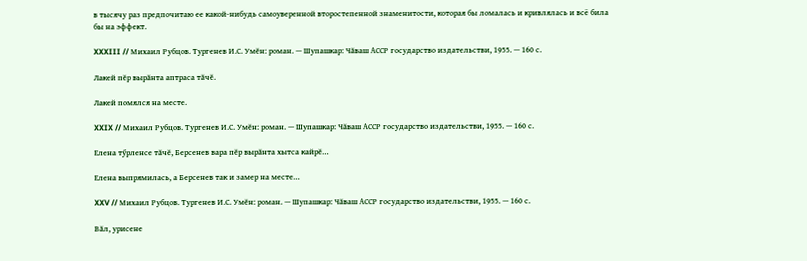в тысячу раз предпочитаю ее какой-нибудь самоуверенной второстепенной знаменитости, которая бы ломалась и кривлялась и всё била бы на эффект.

XXXIII // Михаил Рубцов. Тургенев И.С. Умӗн: роман. — Шупашкар: Чӑваш АССР государство издательстви, 1955. — 160 с.

Лакей пӗр вырӑнта аптраса тӑчӗ.

Лакей помялся на месте.

XXIX // Михаил Рубцов. Тургенев И.С. Умӗн: роман. — Шупашкар: Чӑваш АССР государство издательстви, 1955. — 160 с.

Елена тӳрленсе тӑчӗ, Берсенев вара пӗр вырӑнта хытса кайрӗ…

Елена выпрямилась, а Берсенев так и замер на месте…

XXV // Михаил Рубцов. Тургенев И.С. Умӗн: роман. — Шупашкар: Чӑваш АССР государство издательстви, 1955. — 160 с.

Вӑл, урисене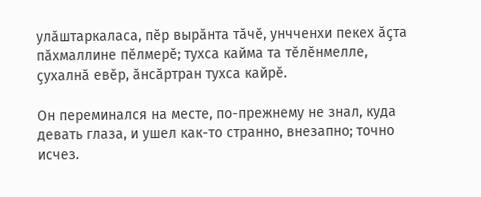улӑштаркаласа, пӗр вырӑнта тӑчӗ, унчченхи пекех ӑҫта пӑхмаллине пӗлмерӗ; тухса кайма та тӗлӗнмелле, ҫухалнӑ евӗр, ӑнсӑртран тухса кайрӗ.

Он переминался на месте, по-прежнему не знал, куда девать глаза, и ушел как-то странно, внезапно; точно исчез.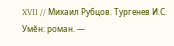XVII // Михаил Рубцов. Тургенев И.С. Умӗн: роман. —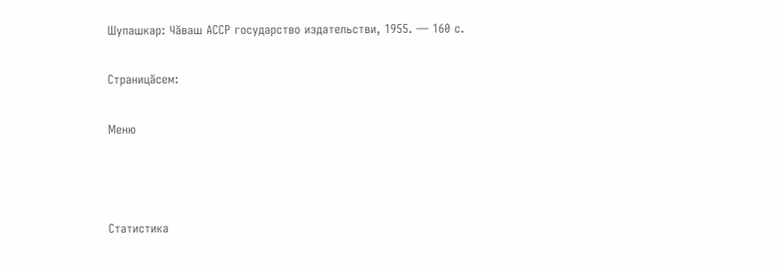Шупашкар: Чӑваш АССР государство издательстви, 1955. — 160 с.

Страницăсем:

Меню



Статистика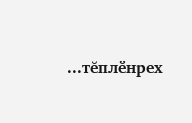...тĕплӗнрех